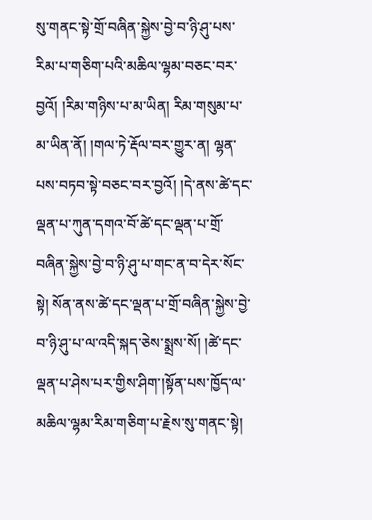སུ་གནང་སྟེ་གྲོ་བཞིན་སྐྱེས་བྱེ་བ་ཉི་ཤུ་པས་རིམ་པ་གཅིག་པའི་མཆིལ་ལྷམ་བཅང་བར་བྱའོ། །རིམ་གཉིས་པ་མ་ཡིན། རིམ་གསུམ་པ་མ་ཡིན་ནོ། །གལ་ཏེ་རྡོལ་བར་གྱུར་ན། ལྷན་པས་བཏབ་སྟེ་བཅང་བར་བྱའོ། །དེ་ནས་ཚེ་དང་ལྡན་པ་ཀུན་དགའ་བོ་ཚེ་དང་ལྡན་པ་གྲོ་བཞིན་སྐྱེས་བྱེ་བ་ཉི་ཤུ་པ་གང་ན་བ་དེར་སོང་སྟེ། སོན་ནས་ཚེ་དང་ལྡན་པ་གྲོ་བཞིན་སྐྱེས་བྱེ་བ་ཉི་ཤུ་པ་ལ་འདི་སྐད་ཅེས་སྨྲས་སོ། །ཚེ་དང་ལྡན་པ་ཤེས་པར་གྱིས་ཤིག་།སྟོན་པས་ཁྱོད་ལ་མཆིལ་ལྷམ་རིམ་གཅིག་པ་རྗེས་སུ་གནང་སྟེ།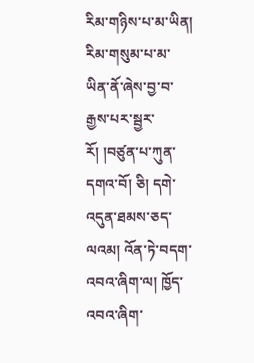རིམ་གཉིས་པ་མ་ཡིན། རིམ་གསུམ་པ་མ་ཡིན་ནོ་ཞེས་བྱ་བ་རྒྱས་པར་སྦྱར་རོ། །བཙུན་པ་ཀུན་དགའ་བོ། ཅི། དགེ་འདུན་ཐམས་ཅད་ལའམ། འོན་ཏེ་བདག་འབའ་ཞིག་ལ། ཁྱོད་འབའ་ཞིག་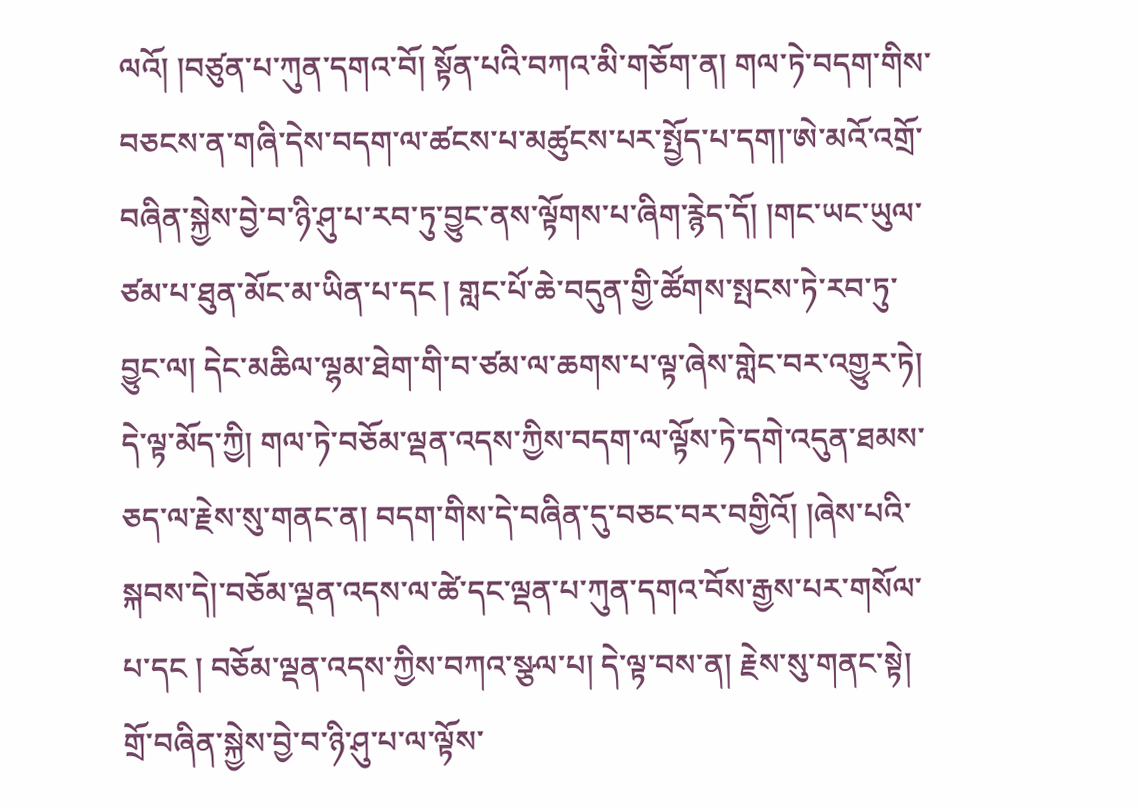ལའོ། །བཙུན་པ་ཀུན་དགའ་བོ། སྟོན་པའི་བཀའ་མི་གཅོག་ན། གལ་ཏེ་བདག་གིས་བཅངས་ན་གཞི་དེས་བདག་ལ་ཚངས་པ་མཚུངས་པར་སྤྱོད་པ་དག།་ཨེ་མའོ་འགྲོ་བཞིན་སྐྱེས་བྱེ་བ་ཉི་ཤུ་པ་རབ་ཏུ་བྱུང་ནས་ལྟོགས་པ་ཞིག་རྙེད་དོ། །གང་ཡང་ཡུལ་ཙམ་པ་ཐུན་མོང་མ་ཡིན་པ་དང ། གླང་པོ་ཆེ་བདུན་གྱི་ཚོགས་སྤངས་ཏེ་རབ་ཏུ་བྱུང་ལ། དེང་མཆིལ་ལྷམ་ཐེག་གི་བ་ཙམ་ལ་ཆགས་པ་ལྟ་ཞེས་གླེང་བར་འགྱུར་ཏེ། དེ་ལྟ་མོད་ཀྱི། གལ་ཏེ་བཅོམ་ལྡན་འདས་ཀྱིས་བདག་ལ་ལྟོས་ཏེ་དགེ་འདུན་ཐམས་ཅད་ལ་རྗེས་སུ་གནང་ན། བདག་གིས་དེ་བཞིན་དུ་བཅང་བར་བགྱིའོ། །ཞེས་པའི་སྐབས་དེ།་བཅོམ་ལྡན་འདས་ལ་ཚེ་དང་ལྡན་པ་ཀུན་དགའ་བོས་རྒྱས་པར་གསོལ་པ་དང ། བཅོམ་ལྡན་འདས་ཀྱིས་བཀའ་སྩལ་པ། དེ་ལྟ་བས་ན། རྗེས་སུ་གནང་སྟེ། གྲོ་བཞིན་སྐྱེས་བྱེ་བ་ཉི་ཤུ་པ་ལ་ལྟོས་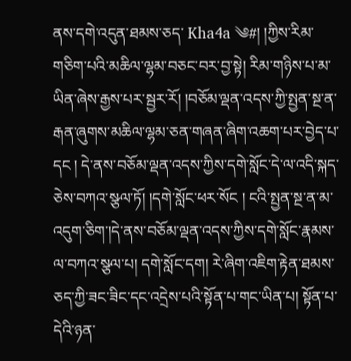ནས་དགེ་འདུན་ཐམས་ཅད་ Kha4a ༄#། །ཀྱིས་རིམ་གཅིག་པའི་མཆིལ་ལྷམ་བཅང་བར་བྱ་སྟེ། རིམ་གཉིས་པ་མ་ཡིན་ཞེས་རྒྱས་པར་སྦྱར་རོ། །བཅོམ་ལྡན་འདས་ཀྱི་སྤྱན་སྔ་ན་རྒན་ཞུགས་མཆིལ་ལྷམ་ཅན་གཞན་ཞིག་འཆག་པར་བྱེད་པ་དང ། དེ་ནས་བཅོམ་ལྡན་འདས་ཀྱིས་དགེ་སློང་དེ་ལ་འདི་སྐད་ཅེས་བཀའ་སྩལ་ཏོ། །དགེ་སློང་ཕར་སོང ། ངའི་སྤྱན་སྔ་ན་མ་འདུག་ཅིག་།དེ་ནས་བཅོམ་ལྡན་འདས་ཀྱིས་དགེ་སློང་རྣམས་ལ་བཀའ་སྩལ་པ། དགེ་སློང་དག། རེ་ཞིག་འཇིག་རྟེན་ཐམས་ཅད་ཀྱི་ཟང་ཟིང་དང་འདྲེས་པའི་སྟོན་པ་གང་ཡིན་པ། སྟོན་པ་དེའི་ཉན་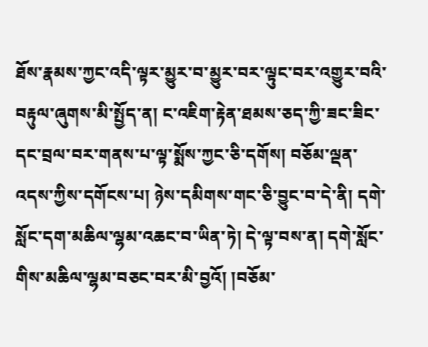ཐོས་རྣམས་ཀྱང་འདི་ལྟར་མྱུར་བ་མྱུར་བར་ལྟུང་བར་འགྱུར་བའི་བརྟུལ་ཞུགས་མི་སྤྱོད་ན། ང་འཇིག་རྟེན་ཐམས་ཅད་ཀྱི་ཟང་ཟིང་དང་བྲལ་བར་གནས་པ་ལྟ་སྨོས་ཀྱང་ཅི་དགོས། བཅོམ་ལྡན་འདས་ཀྱིས་དགོངས་པ། ཉེས་དམིགས་གང་ཅི་བྱུང་བ་དེ་ནི། དགེ་སློང་དག་མཆིལ་ལྷམ་འཆང་བ་ཡིན་ཏེ། དེ་ལྟ་བས་ན། དགེ་སློང་གིས་མཆིལ་ལྷམ་བཅང་བར་མི་བྱའོ། །བཅོམ་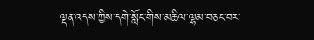ལྡན་འདས་ཀྱིས་དགེ་སློང་གིས་མཆིལ་ལྷམ་བཅང་བར་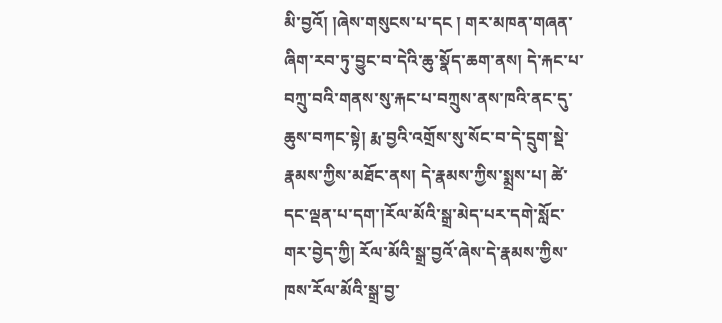མི་བྱའོ། །ཞེས་གསུངས་པ་དང ། གར་མཁན་གཞན་ཞིག་རབ་ཏུ་བྱུང་བ་དེའི་ཆུ་སྣོད་ཆག་ནས། དེ་རྐང་པ་བཀྲུ་བའི་གནས་སུ་རྐང་པ་བཀྲུས་ནས་ཁའི་ནང་དུ་ཆུས་བཀང་སྟེ། རྨ་བྱའི་འགྲོས་སུ་སོང་བ་དེ་དྲུག་སྡེ་རྣམས་ཀྱིས་མཐོང་ནས། དེ་རྣམས་ཀྱིས་སྨྲས་པ། ཚེ་དང་ལྡན་པ་དག་།རོལ་མོའི་སྒྲ་མེད་པར་དགེ་སློང་གར་བྱེད་ཀྱི། རོལ་མོའི་སྒྲ་བྱའོ་ཞེས་དེ་རྣམས་ཀྱིས་ཁས་རོལ་མོའི་སྒྲ་བྱ་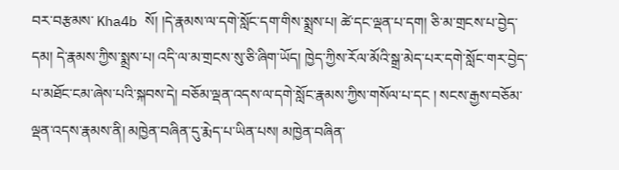བར་བརྩམས་ Kha4b སོ། །དེ་རྣམས་ལ་དགེ་སློང་དག་གིས་སྨྲས་པ། ཚེ་དང་ལྡན་པ་དག། ཅི་མ་གྲངས་པ་བྱེད་དམ། དེ་རྣམས་ཀྱིས་སྨྲས་པ། འདི་ལ་མ་གྲངས་སུ་ཅི་ཞིག་ཡོད། ཁྱེད་ཀྱིས་རོལ་མོའི་སྒྲ་མེད་པར་དགེ་སློང་གར་བྱེད་པ་མཐོང་ངམ་ཞེས་པའི་སྐབས་དེ། བཅོམ་ལྡན་འདས་ལ་དགེ་སློང་རྣམས་ཀྱིས་གསོལ་པ་དང ། སངས་རྒྱས་བཅོམ་ལྡན་འདས་རྣམས་ནི། མཁྱེན་བཞིན་དུ་རྨེད་པ་ཡིན་པས། མཁྱེན་བཞིན་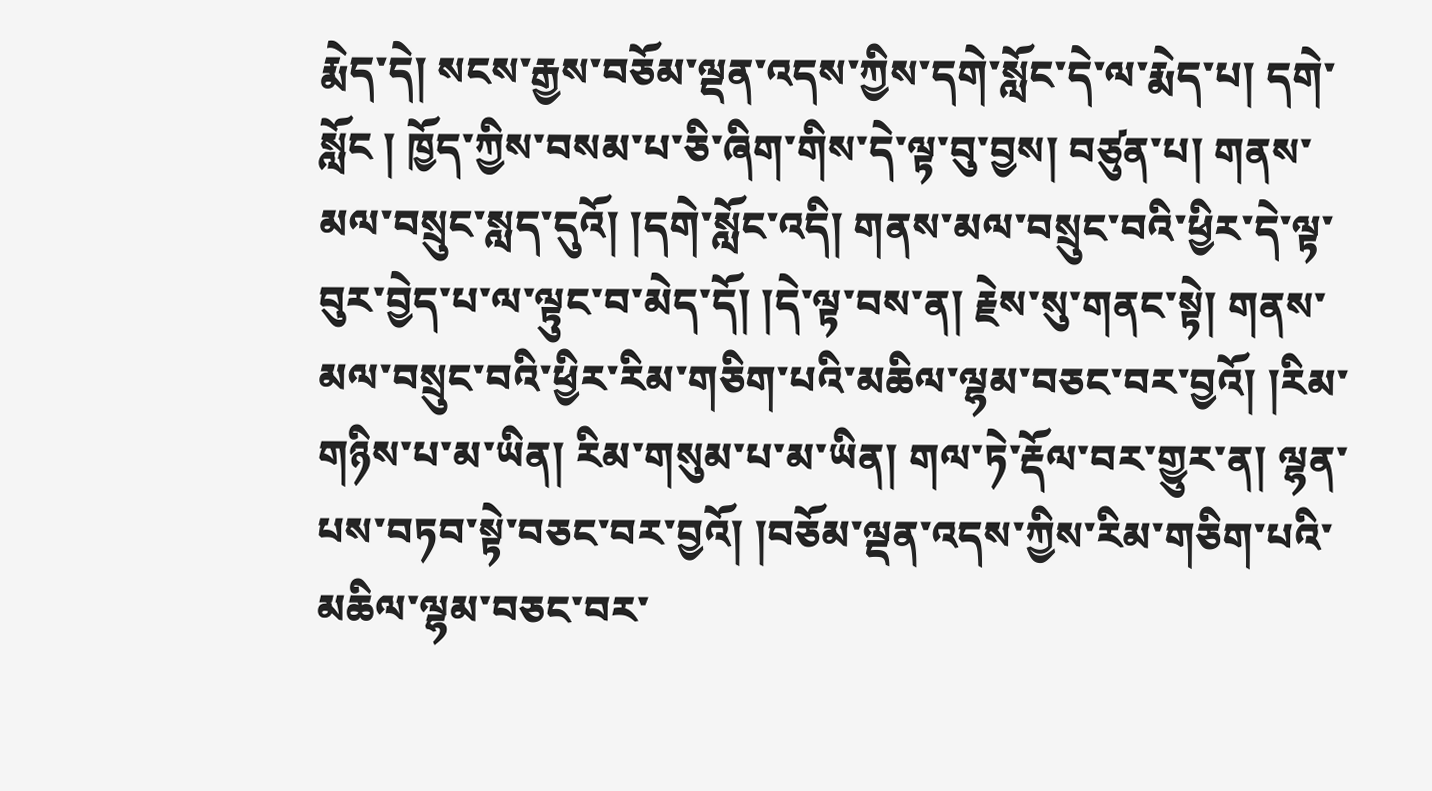རྨེད་དེ། སངས་རྒྱས་བཅོམ་ལྡན་འདས་ཀྱིས་དགེ་སློང་དེ་ལ་རྨེད་པ། དགེ་སློང ། ཁྱོད་ཀྱིས་བསམ་པ་ཅི་ཞིག་གིས་དེ་ལྟ་བུ་བྱས། བཙུན་པ། གནས་མལ་བསྲུང་སླད་དུའོ། །དགེ་སློང་འདི། གནས་མལ་བསྲུང་བའི་ཕྱིར་དེ་ལྟ་བུར་བྱེད་པ་ལ་ལྟུང་བ་མེད་དོ། །དེ་ལྟ་བས་ན། རྗེས་སུ་གནང་སྟེ། གནས་མལ་བསྲུང་བའི་ཕྱིར་རིམ་གཅིག་པའི་མཆིལ་ལྷམ་བཅང་བར་བྱའོ། །རིམ་གཉིས་པ་མ་ཡིན། རིམ་གསུམ་པ་མ་ཡིན། གལ་ཏེ་རྡོལ་བར་གྱུར་ན། ལྷན་པས་བཏབ་སྟེ་བཅང་བར་བྱའོ། །བཅོམ་ལྡན་འདས་ཀྱིས་རིམ་གཅིག་པའི་མཆིལ་ལྷམ་བཅང་བར་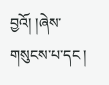བྱའོ། །ཞེས་གསུངས་པ་དང །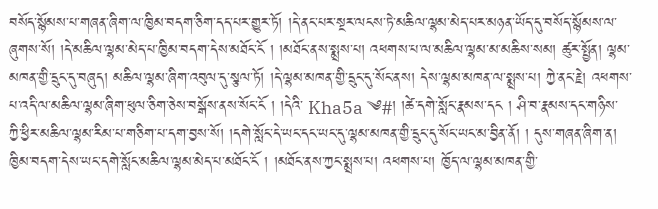བསོད་སྙོམས་པ་གཞན་ཞིག་ལ་ཁྱིམ་བདག་ཅིག་དད་པར་གྱུར་ཏོ། །དེ་ནང་པར་སྔར་ལངས་ཏེ་མཆིལ་ལྷམ་མེད་པར་མཉན་ཡོད་དུ་བསོད་སྙོམས་ལ་ཞུགས་སོ། །དེ་མཆིལ་ལྷམ་མེད་པ་ཁྱིམ་བདག་དེས་མཐོང་ངོ ། །མཐོང་ནས་སྨྲས་པ། འཕགས་པ་ལ་མཆིལ་ལྷམ་མ་མཆིས་སམ། ཚུར་སྤྱོན། ལྷམ་མཁན་གྱི་དྲུང་དུ་བཞུད། མཆིལ་ལྷམ་ཞིག་འབུལ་དུ་སྩལ་ཏོ། །དེ་ལྷམ་མཁན་གྱི་དྲུང་དུ་སོང་ནས། དེས་ལྷམ་མཁན་ལ་སྨྲས་པ། ཀྱེ་ནང་རྗེ། འཕགས་པ་འདི་ལ་མཆིལ་ལྷམ་ཞིག་ཕུལ་ཅིག་ཅེས་བསྒོས་ནས་སོང་ངོ ། །དེའི་ Kha5a ༄#། །ཚེ་དགེ་སློང་རྣམས་དང ། ཤི་བ་རྣམས་དང་གཉིས་ཀྱི་ཕྱིར་མཆིལ་ལྷམ་རིམ་པ་གཅིག་པ་དག་བྱས་སོ། །དགེ་སློང་དེ་ཡང་དང་ཡང་དུ་ལྷམ་མཁན་གྱི་དྲུང་དུ་སོང་ཡང་མ་བྱིན་ནོ། ། དུས་གཞན་ཞིག་ན། ཁྱིམ་བདག་དེས་ཡང་དགེ་སློང་མཆིལ་ལྷམ་མེད་པ་མཐོང་ངོ ། །མཐོང་ནས་ཀྱང་སྨྲས་པ། འཕགས་པ། ཁྱོད་ལ་ལྷམ་མཁན་གྱི་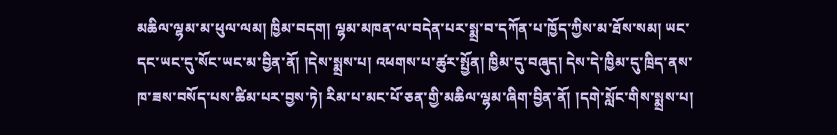མཆིལ་ལྷམ་མ་ཕུལ་ལམ། ཁྱིམ་བདག། ལྷམ་མཁན་ལ་བདེན་པར་སྨྲ་བ་དཀོན་པ་ཁྱོད་ཀྱིས་མ་ཐོས་སམ། ཡང་དང་ཡང་དུ་སོང་ཡང་མ་བྱིན་ནོ། །དེས་སྨྲས་པ། འཕགས་པ་ཚུར་སྤྱོན། ཁྱིམ་དུ་བཞུད། དེས་དེ་ཁྱིམ་དུ་ཁྲིད་ནས་ཁ་ཟས་བསོད་པས་ཚིམ་པར་བྱས་ཏེ། རིམ་པ་མང་པོ་ཅན་གྱི་མཆིལ་ལྷམ་ཞིག་བྱིན་ནོ། །དགེ་སློང་གིས་སྨྲས་པ།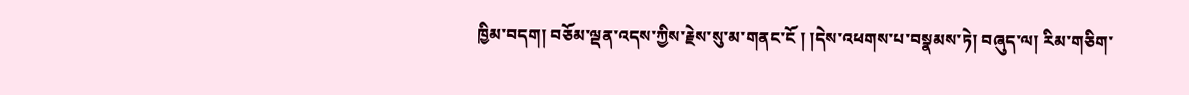ཁྱིམ་བདག། བཅོམ་ལྡན་འདས་ཀྱིས་རྗེས་སུ་མ་གནང་ངོ ། །དེས་འཕགས་པ་བསྣམས་ཏེ། བཞུད་ལ། རིམ་གཅིག་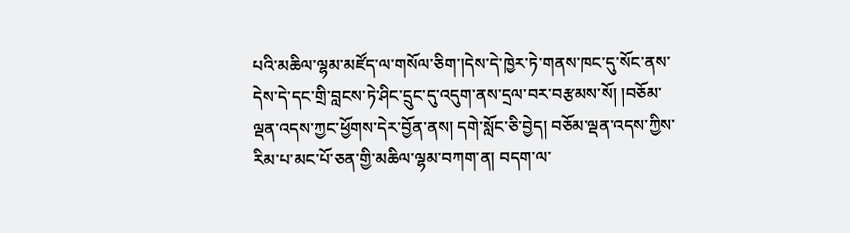པའི་མཆིལ་ལྷམ་མཛོད་ལ་གསོལ་ཅིག་།དེས་དེ་ཁྱེར་ཏེ་གནས་ཁང་དུ་སོང་ནས་དེས་དེ་དང་གྲི་བླངས་ཏེ་ཤིང་དྲུང་དུ་འདུག་ནས་དྲལ་བར་བརྩམས་སོ། །བཅོམ་ལྡན་འདས་ཀྱང་ཕྱོགས་དེར་བྱོན་ནས། དགེ་སློང་ཅི་བྱེད། བཅོམ་ལྡན་འདས་ཀྱིས་རིམ་པ་མང་པོ་ཅན་གྱི་མཆིལ་ལྷམ་བཀག་ན། བདག་ལ་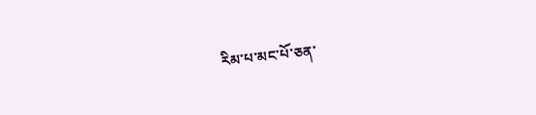རིམ་པ་མང་པོ་ཅན་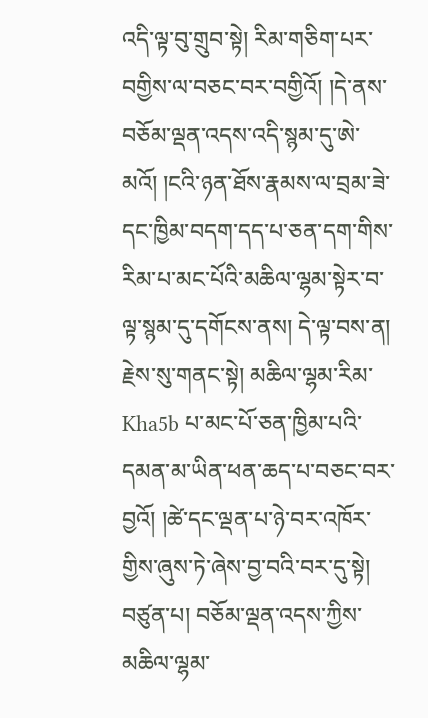འདི་ལྟ་བུ་གྲུབ་སྟེ། རིམ་གཅིག་པར་བགྱིས་ལ་བཅང་བར་བགྱིའོ། །དེ་ནས་བཅོམ་ལྡན་འདས་འདི་སྙམ་དུ་ཨེ་མའོ། །ངའི་ཉན་ཐོས་རྣམས་ལ་བྲམ་ཟེ་དང་ཁྱིམ་བདག་དད་པ་ཅན་དག་གིས་རིམ་པ་མང་པོའི་མཆིལ་ལྷམ་སྟེར་བ་ལྟ་སྙམ་དུ་དགོངས་ནས། དེ་ལྟ་བས་ན། རྗེས་སུ་གནང་སྟེ། མཆིལ་ལྷམ་རིམ་ Kha5b པ་མང་པོ་ཅན་ཁྱིམ་པའི་དམན་མ་ཡིན་ཕན་ཆད་པ་བཅང་བར་བྱའོ། །ཚེ་དང་ལྡན་པ་ཉེ་བར་འཁོར་གྱིས་ཞུས་ཏེ་ཞེས་བྱ་བའི་བར་དུ་སྟེ། བཙུན་པ། བཅོམ་ལྡན་འདས་ཀྱིས་མཆིལ་ལྷམ་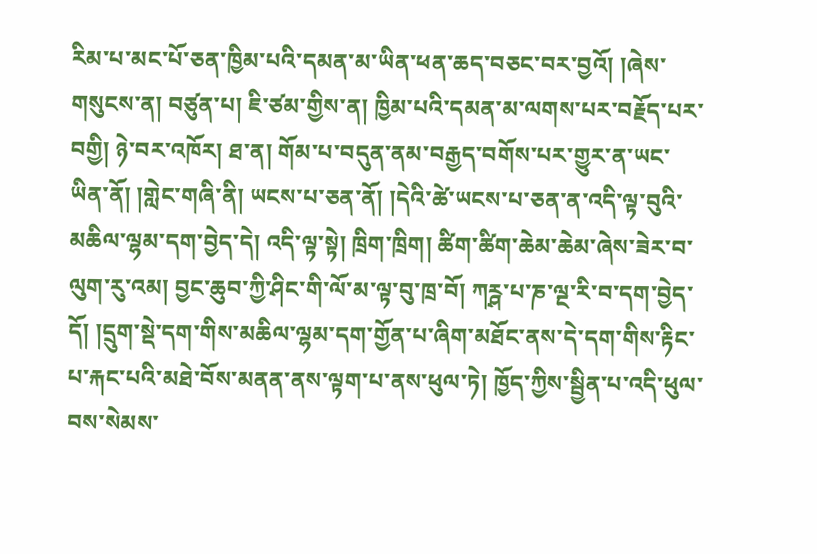རིམ་པ་མང་པོ་ཅན་ཁྱིམ་པའི་དམན་མ་ཡིན་ཕན་ཆད་བཅང་བར་བྱའོ། །ཞེས་གསུངས་ན། བཙུན་པ། ཇི་ཙམ་གྱིས་ན། ཁྱིམ་པའི་དམན་མ་ལགས་པར་བརྗོད་པར་བགྱི། ཉེ་བར་འཁོར། ཐ་ན། གོམ་པ་བདུན་ནམ་བརྒྱད་བགོས་པར་གྱུར་ན་ཡང་ཡིན་ནོ། །གླེང་གཞི་ནི། ཡངས་པ་ཅན་ནོ། །དེའི་ཚེ་ཡངས་པ་ཅན་ན་འདི་ལྟ་བུའི་མཆིལ་ལྷམ་དག་བྱེད་དེ། འདི་ལྟ་སྟེ། ཁྲིག་ཁྲིག། ཚིག་ཚིག་ཆེམ་ཆེམ་ཞེས་ཟེར་བ་ལུག་རུ་འམ། བྱང་ཆུབ་ཀྱི་ཤིང་གི་ལོ་མ་ལྟ་བུ་ཁྲ་བོ། ཀཪྴ་པ་ཎ་ལྔ་རི་བ་དག་བྱེད་དོ། །དྲུག་སྡེ་དག་གིས་མཆིལ་ལྷམ་དག་གྱོན་པ་ཞིག་མཐོང་ནས་དེ་དག་གིས་རྟིང་པ་རྐང་པའི་མཐེ་བོས་མནན་ནས་ལྟག་པ་ནས་ཕུལ་ཏེ། ཁྱོད་ཀྱིས་སྦྱིན་པ་འདི་ཕུལ་བས་སེམས་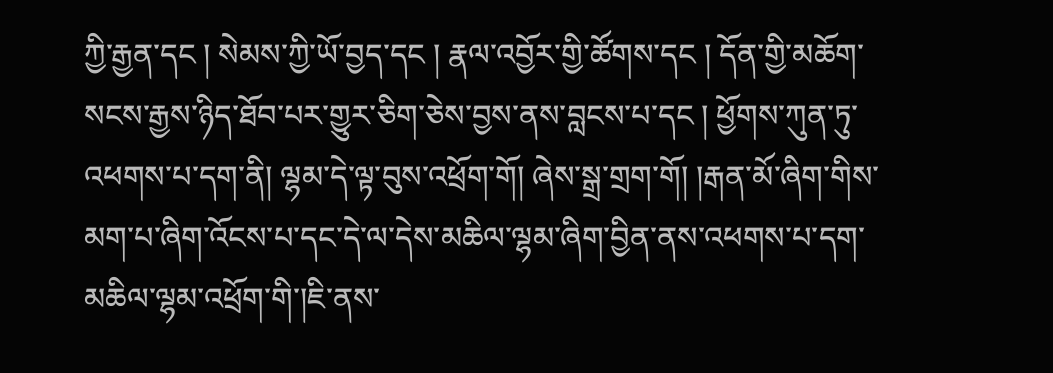ཀྱི་རྒྱན་དང ། སེམས་ཀྱི་ཡོ་བྱད་དང ། རྣལ་འབྱོར་གྱི་ཚོགས་དང ། དོན་གྱི་མཆོག་སངས་རྒྱས་ཉིད་ཐོབ་པར་གྱུར་ཅིག་ཅེས་བྱས་ནས་བླངས་པ་དང ། ཕྱོགས་ཀུན་ཏུ་འཕགས་པ་དག་ནི། ལྷམ་དེ་ལྟ་བུས་འཕྲོག་གོ། ཞེས་སྒྲ་གྲག་གོ། །རྒན་མོ་ཞིག་གིས་མག་པ་ཞིག་འོངས་པ་དང་དེ་ལ་དེས་མཆིལ་ལྷམ་ཞིག་བྱིན་ནས་འཕགས་པ་དག་མཆིལ་ལྷམ་འཕྲོག་གི་།ཇི་ནས་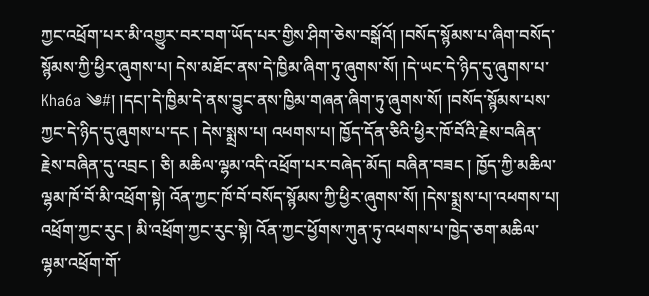ཀྱང་འཕྲོག་པར་མི་འགྱུར་བར་བག་ཡོད་པར་གྱིས་ཤིག་ཅེས་བསྒོའོ། །བསོད་སྙོམས་པ་ཞིག་བསོད་སྙོམས་ཀྱི་ཕྱིར་ཞུགས་པ། དེས་མཐོང་ནས་དེ་ཁྱིམ་ཞིག་ཏུ་ཞུགས་སོ། །དེ་ཡང་དེ་ཉིད་དུ་ཞུགས་པ་ Kha6a ༄#། །དང།་དེ་ཁྱིམ་དེ་ནས་བྱུང་ནས་ཁྱིམ་གཞན་ཞིག་ཏུ་ཞུགས་སོ། །བསོད་སྙོམས་པས་ཀྱང་དེ་ཉིད་དུ་ཞུགས་པ་དང ། དེས་སྨྲས་པ། འཕགས་པ། ཁྱོད་དོན་ཅིའི་ཕྱིར་ཁོ་བོའི་རྗེས་བཞིན་རྗེས་བཞིན་དུ་འབྲང ། ཅི། མཆིལ་ལྷམ་འདི་འཕྲོག་པར་བཞེད་མོད། བཞིན་བཟང ། ཁྱོད་ཀྱི་མཆིལ་ལྷམ་ཁོ་བོ་མི་འཕྲོག་སྟེ། འོན་ཀྱང་ཁོ་བོ་བསོད་སྙོམས་ཀྱི་ཕྱིར་ཞུགས་སོ། །དེས་སྨྲས་པ།་འཕགས་པ། འཕྲོག་ཀྱང་རུང ། མི་འཕྲོག་ཀྱང་རུང་སྟེ། འོན་ཀྱང་ཕྱོགས་ཀུན་ཏུ་འཕགས་པ་ཁྱེད་ཅག་མཆིལ་ལྷམ་འཕྲོག་གོ་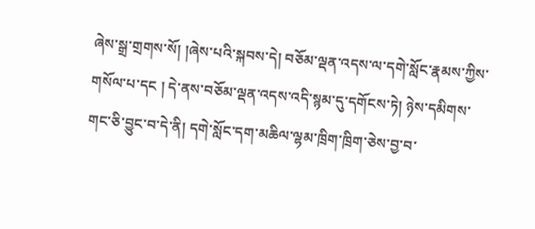ཞེས་སྒྲ་གྲགས་སོ། །ཞེས་པའི་སྐབས་དེ། བཅོམ་ལྡན་འདས་ལ་དགེ་སློང་རྣམས་ཀྱིས་གསོལ་པ་དང ། དེ་ནས་བཅོམ་ལྡན་འདས་འདི་སྙམ་དུ་དགོངས་ཏེ། ཉེས་དམིགས་གང་ཅི་བྱུང་བ་དེ་ནི། དགེ་སློང་དག་མཆིལ་ལྷམ་ཁྲིག་ཁྲིག་ཅེས་བྱ་བ་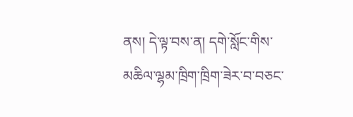ནས། དེ་ལྟ་བས་ན། དགེ་སློང་གིས་མཆིལ་ལྷམ་ཁྲིག་ཁྲིག་ཟེར་བ་བཅང་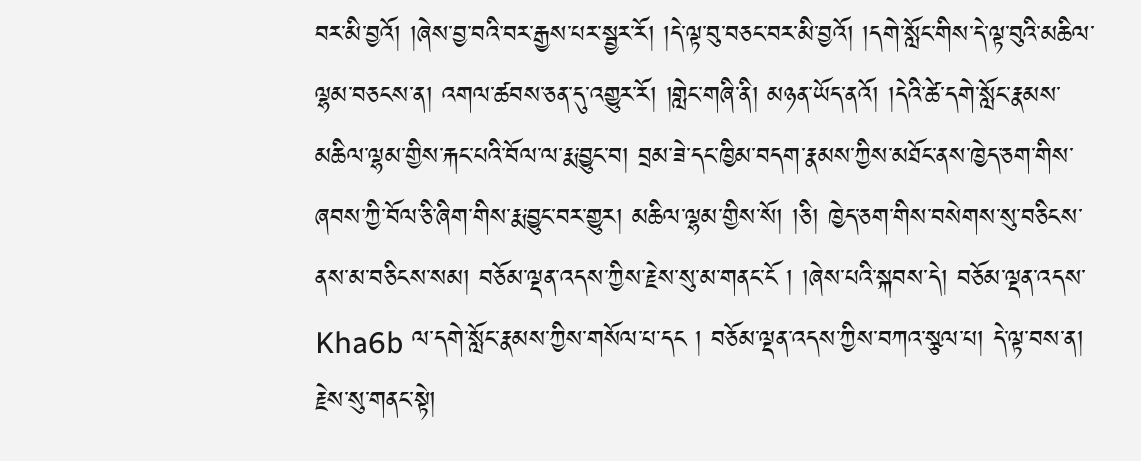བར་མི་བྱའོ། །ཞེས་བྱ་བའི་བར་རྒྱས་པར་སྦྱར་རོ། །དེ་ལྟ་བུ་བཅང་བར་མི་བྱའོ། །དགེ་སློང་གིས་དེ་ལྟ་བུའི་མཆིལ་ལྷམ་བཅངས་ན། འགལ་ཚབས་ཅན་དུ་འགྱུར་རོ། །གླེང་གཞི་ནི། མཉན་ཡོད་ནའོ། །དེའི་ཚེ་དགེ་སློང་རྣམས་མཆིལ་ལྷམ་གྱིས་རྐང་པའི་བོལ་ལ་རྨ་བྱུང་བ། བྲམ་ཟེ་དང་ཁྱིམ་བདག་རྣམས་ཀྱིས་མཐོང་ནས་ཁྱེད་ཅག་གིས་ཞབས་ཀྱི་བོལ་ཅི་ཞིག་གིས་རྨ་བྱུང་བར་གྱུར། མཆིལ་ལྷམ་གྱིས་སོ། །ཅི། ཁྱེད་ཅག་གིས་བསེགས་སུ་བཅིངས་ནས་མ་བཅིངས་སམ། བཅོམ་ལྡན་འདས་ཀྱིས་རྗེས་སུ་མ་གནང་ངོ ། །ཞེས་པའི་སྐབས་དེ། བཅོམ་ལྡན་འདས་ Kha6b ལ་དགེ་སློང་རྣམས་ཀྱིས་གསོལ་པ་དང ། བཅོམ་ལྡན་འདས་ཀྱིས་བཀའ་སྩལ་པ། དེ་ལྟ་བས་ན། རྗེས་སུ་གནང་སྟེ།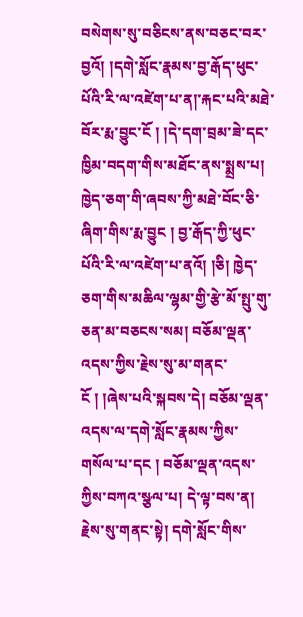བསེགས་སུ་བཅིངས་ནས་བཅང་བར་བྱའོ། །དགེ་སློང་རྣམས་བྱ་རྒོད་ཕུང་པོའི་རི་ལ་འཛེག་པ་ན།་རྐང་པའི་མཐེ་བོར་རྨ་བྱུང་ངོ ། །དེ་དག་བྲམ་ཟེ་དང་ཁྱིམ་བདག་གིས་མཐོང་ནས་སྨྲས་པ། ཁྱེད་ཅག་གི་ཞབས་ཀྱི་མཐེ་བོང་ཅི་ཞིག་གིས་རྨ་བྱུང ། བྱ་རྒོད་ཀྱི་ཕུང་པོའི་རི་ལ་འཛེག་པ་ནའོ། །ཅི། ཁྱེད་ཅག་གིས་མཆིལ་ལྷམ་གྱི་རྩེ་མོ་སྤུ་གུ་ཅན་མ་བཅངས་སམ། བཅོམ་ལྡན་འདས་ཀྱིས་རྗེས་སུ་མ་གནང་ངོ ། །ཞེས་པའི་སྐབས་དེ། བཅོམ་ལྡན་འདས་ལ་དགེ་སློང་རྣམས་ཀྱིས་གསོལ་པ་དང ། བཅོམ་ལྡན་འདས་ཀྱིས་བཀའ་སྩལ་པ། དེ་ལྟ་བས་ན། རྗེས་སུ་གནང་སྟེ། དགེ་སློང་གིས་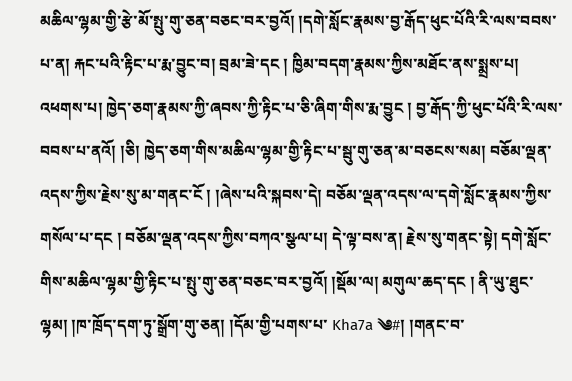མཆིལ་ལྷམ་གྱི་རྩེ་མོ་སྤུ་གུ་ཅན་བཅང་བར་བྱའོ། །དགེ་སློང་རྣམས་བྱ་རྒོད་ཕུང་པོའི་རི་ལས་བབས་པ་ན། རྐང་པའི་རྟིང་པ་རྨ་བྱུང་བ། བྲམ་ཟེ་དང ། ཁྱིམ་བདག་རྣམས་ཀྱིས་མཐོང་ནས་སྨྲས་པ། འཕགས་པ། ཁྱེད་ཅག་རྣམས་ཀྱི་ཞབས་ཀྱི་རྟིང་པ་ཅི་ཞིག་གིས་རྨ་བྱུང ། བྱ་རྒོད་ཀྱི་ཕུང་པོའི་རི་ལས་བབས་པ་ནའོ། །ཅི། ཁྱེད་ཅག་གིས་མཆིལ་ལྷམ་གྱི་རྟིང་པ་སྦུ་གུ་ཅན་མ་བཅངས་སམ། བཅོམ་ལྡན་འདས་ཀྱིས་རྗེས་སུ་མ་གནང་ངོ ། །ཞེས་པའི་སྐབས་དེ། བཅོམ་ལྡན་འདས་ལ་དགེ་སློང་རྣམས་ཀྱིས་གསོལ་པ་དང ། བཅོམ་ལྡན་འདས་ཀྱིས་བཀའ་སྩལ་པ། དེ་ལྟ་བས་ན། རྗེས་སུ་གནང་སྟེ། དགེ་སློང་གིས་མཆིལ་ལྷམ་གྱི་རྟིང་པ་སྤུ་གུ་ཅན་བཅང་བར་བྱའོ། །སྡོམ་ལ། མགུལ་ཆད་དང ། ནི་ཡུ་ཐུང་ལྷམ། །ཁ་ཁྲོད་དག་ཏུ་སྒྲོག་གུ་ཅན། །དོམ་གྱི་པགས་པ་ Kha7a ༄#། །གནང་བ་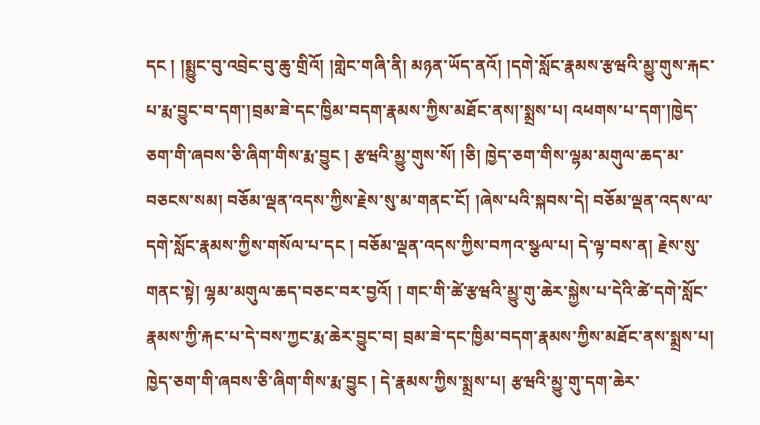དང ། །སྨྱུང་བུ་འབྲེང་བུ་ཆུ་གྲིའོ། །གླེང་གཞི་ནི། མཉན་ཡོད་ནའོ། །དགེ་སློང་རྣམས་རྩཝའི་མྱུ་གུས་རྐང་པ་རྨ་བྱུང་བ་དག་།བྲམ་ཟེ་དང་ཁྱིམ་བདག་རྣམས་ཀྱིས་མཐོང་ནས།་སྨྲས་པ། འཕགས་པ་དག་།ཁྱེད་ཅག་གི་ཞབས་ཅི་ཞིག་གིས་རྨ་བྱུང ། རྩཝའི་མྱུ་གུས་སོ། །ཅི། ཁྱེད་ཅག་གིས་ལྷམ་མགུལ་ཆད་མ་བཅངས་སམ། བཅོམ་ལྡན་འདས་ཀྱིས་རྗེས་སུ་མ་གནང་ངོ། །ཞེས་པའི་སྐབས་དེ། བཅོམ་ལྡན་འདས་ལ་དགེ་སློང་རྣམས་ཀྱིས་གསོལ་པ་དང ། བཅོམ་ལྡན་འདས་ཀྱིས་བཀའ་སྩལ་པ། དེ་ལྟ་བས་ན། རྗེས་སུ་གནང་སྟེ། ལྷམ་མགུལ་ཆད་བཅང་བར་བྱའོ། ། གང་གི་ཚེ་རྩཝའི་མྱུ་གུ་ཆེར་སྐྱེས་པ་དེའི་ཚེ་དགེ་སློང་རྣམས་ཀྱི་རྐང་པ་དེ་བས་ཀྱང་རྨ་ཆེར་བྱུང་བ། བྲམ་ཟེ་དང་ཁྱིམ་བདག་རྣམས་ཀྱིས་མཐོང་ནས་སྨྲས་པ། ཁྱེད་ཅག་གི་ཞབས་ཅི་ཞིག་གིས་རྨ་བྱུང ། དེ་རྣམས་ཀྱིས་སྨྲས་པ། རྩཝའི་མྱུ་གུ་དག་ཆེར་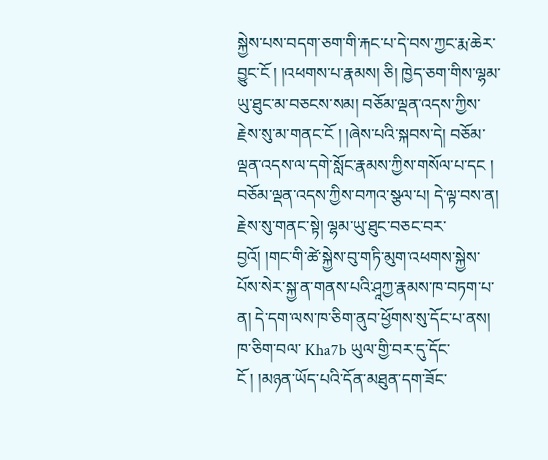སྐྱེས་པས་བདག་ཅག་གི་རྐང་པ་དེ་བས་ཀྱང་རྨ་ཆེར་བྱུང་ངོ ། །འཕགས་པ་རྣམས། ཅི། ཁྱེད་ཅག་གིས་ལྷམ་ཡུ་ཐུང་མ་བཅངས་སམ། བཅོམ་ལྡན་འདས་ཀྱིས་རྗེས་སུ་མ་གནང་ངོ ། །ཞེས་པའི་སྐབས་དེ། བཅོམ་ལྡན་འདས་ལ་དགེ་སློང་རྣམས་ཀྱིས་གསོལ་པ་དང ། བཅོམ་ལྡན་འདས་ཀྱིས་བཀའ་སྩལ་པ། དེ་ལྟ་བས་ན། རྗེས་སུ་གནང་སྟེ། ལྷམ་ཡུ་ཐུང་བཅང་བར་བྱའོ། །གང་གི་ཚེ་སྐྱེས་བུ་གཏི་མུག་འཕགས་སྐྱེས་པོས་སེར་སྐྱ་ན་གནས་པའི་ཤཱཀྱ་རྣམས་ཁ་བཏག་པ་ན། དེ་དག་ལས་ཁ་ཅིག་ནུབ་ཕྱོགས་སུ་དོང་པ་ནས། ཁ་ཅིག་བལ་ Kha7b ཡུལ་གྱི་བར་དུ་དོང་ངོ ། །མཉན་ཡོད་པའི་དོན་མཐུན་དག་ཟོང་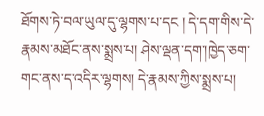ཐོགས་ཏེ་བལ་ཡུལ་དུ་ལྷགས་པ་དང ། དེ་དག་གིས་དེ་རྣམས་མཐོང་ནས་སྨྲས་པ། ཤེས་ལྡན་དག་།ཁྱེད་ཅག་གང་ནས་ད་འདིར་ལྷགས། དེ་རྣམས་ཀྱིས་སྨྲས་པ།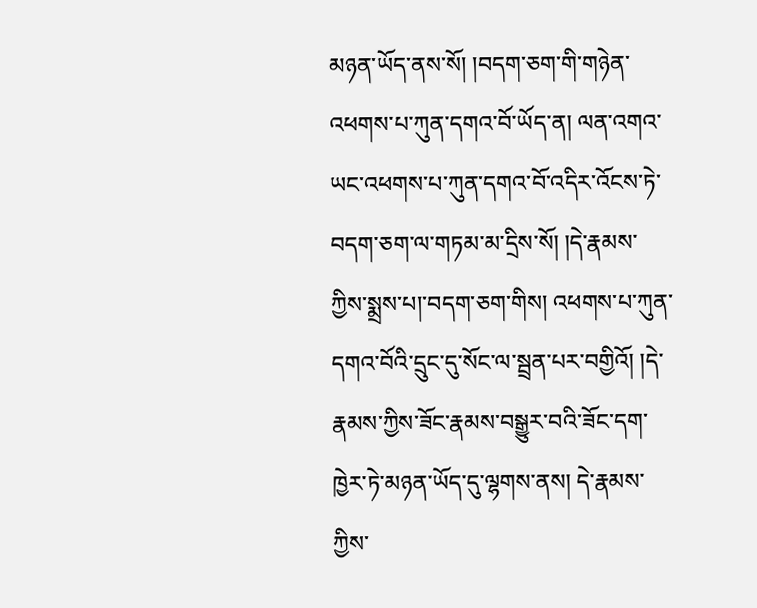མཉན་ཡོད་ནས་སོ། །བདག་ཅག་གི་གཉེན་འཕགས་པ་ཀུན་དགའ་བོ་ཡོད་ན། ལན་འགའ་ཡང་འཕགས་པ་ཀུན་དགའ་བོ་འདིར་འོངས་ཏེ་བདག་ཅག་ལ་གཏམ་མ་དྲིས་སོ། །དེ་རྣམས་ཀྱིས་སྨྲས་པ།་བདག་ཅག་གིས། འཕགས་པ་ཀུན་དགའ་བོའི་དྲུང་དུ་སོང་ལ་སྦྲན་པར་བགྱིའོ། །དེ་རྣམས་ཀྱིས་ཟོང་རྣམས་བསྒྱུར་བའི་ཟོང་དག་ཁྱེར་ཏེ་མཉན་ཡོད་དུ་ལྷགས་ནས། དེ་རྣམས་ཀྱིས་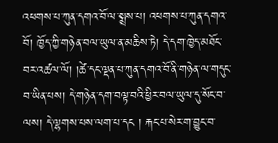འཕགས་པ་ཀུན་དགའ་བོ་ལ་སྨྲས་པ། འཕགས་པ་ཀུན་དགའ་བོ། ཁྱོད་ཀྱི་གཉེན་བལ་ཡུལ་ན་མཆིས་ཏེ། དེ་དག་ཁྱེད་མཐོང་བར་འཚལ་ལོ། །ཚེ་དང་ལྡན་པ་ཀུན་དགའ་བོ་ནི་གཉེན་ལ་གདུང་བ་ཡིན་པས། དེ་གཉེན་དག་བལྟ་བའི་ཕྱིར་བལ་ཡུལ་དུ་སོང་བ་ལས། དེ་ལྷགས་པས་ལག་པ་དང ། རྐང་པ་སེར་ག་བྱུང་བ་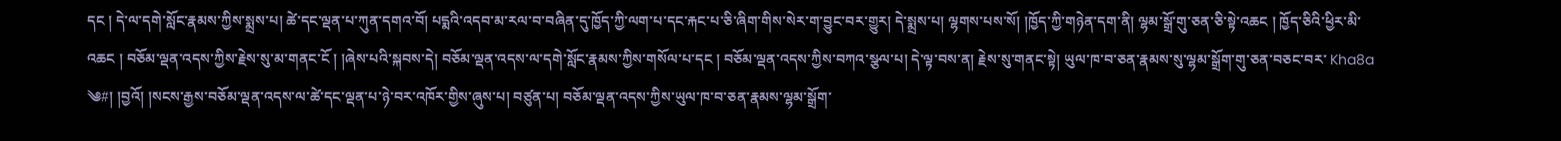དང ། དེ་ལ་དགེ་སློང་རྣམས་ཀྱིས་སྨྲས་པ། ཚེ་དང་ལྡན་པ་ཀུན་དགའ་བོ། པདྨའི་འདབ་མ་རལ་བ་བཞིན་དུ་ཁྱོད་ཀྱི་ལག་པ་དང་རྐང་པ་ཅི་ཞིག་གིས་སེར་ག་བྱུང་བར་གྱུར། དེ་སྨྲས་པ། ལྷགས་པས་སོ། །ཁྱོད་ཀྱི་གཉེན་དག་ནི། ལྷམ་སྒྲོ་གུ་ཅན་ཅི་སྟེ་འཆང ། ཁྱོད་ཅིའི་ཕྱིར་མི་འཆང ། བཅོམ་ལྡན་འདས་ཀྱིས་རྗེས་སུ་མ་གནང་ངོ ། །ཞེས་པའི་སྐབས་དེ། བཅོམ་ལྡན་འདས་ལ་དགེ་སློང་རྣམས་ཀྱིས་གསོལ་པ་དང ། བཅོམ་ལྡན་འདས་ཀྱིས་བཀའ་སྩལ་པ། དེ་ལྟ་བས་ན། རྗེས་སུ་གནང་སྟེ། ཡུལ་ཁ་བ་ཅན་རྣམས་སུ་ལྷམ་སྒྲོག་གུ་ཅན་བཅང་བར་ Kha8a ༄#། །བྱའོ། །སངས་རྒྱས་བཅོམ་ལྡན་འདས་ལ་ཚེ་དང་ལྡན་པ་ཉེ་བར་འཁོར་གྱིས་ཞུས་པ། བཙུན་པ། བཅོམ་ལྡན་འདས་ཀྱིས་ཡུལ་ཁ་བ་ཅན་རྣམས་ལྷམ་སྒྲོག་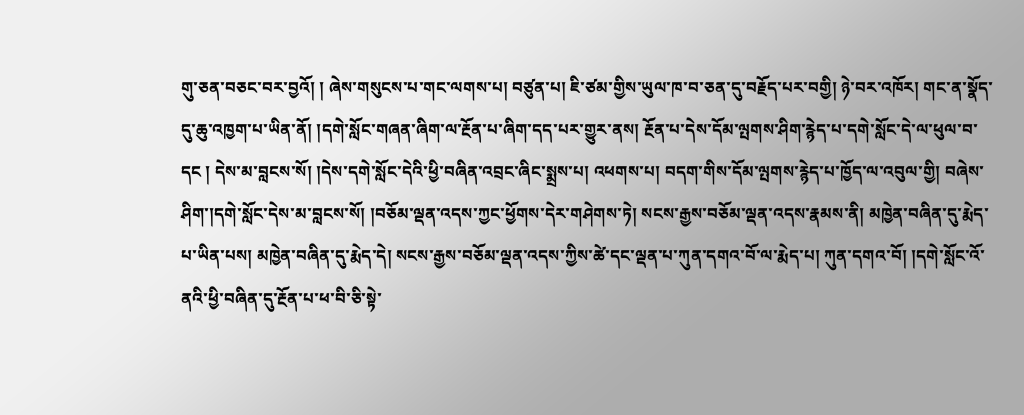གུ་ཅན་བཅང་བར་བྱའོ། ། ཞེས་གསུངས་པ་གང་ལགས་པ། བཙུན་པ། ཇི་ཙམ་གྱིས་ཡུལ་ཁ་བ་ཅན་དུ་བརྗོད་པར་བགྱི། ཉེ་བར་འཁོར། གང་ན་སྣོད་དུ་ཆུ་འཁྱག་པ་ཡིན་ནོ། །དགེ་སློང་གཞན་ཞིག་ལ་རྔོན་པ་ཞིག་དད་པར་གྱུར་ནས། རྔོན་པ་དེས་དོམ་ལྤགས་ཤིག་རྙེད་པ་དགེ་སློང་དེ་ལ་ཕུལ་བ་དང ། དེས་མ་བླངས་སོ། །དེས་དགེ་སློང་དེའི་ཕྱི་བཞིན་འབྲང་ཞིང་སྨྲས་པ། འཕགས་པ། བདག་གིས་དོམ་ལྤགས་རྙེད་པ་ཁྱོད་ལ་འབུལ་གྱི། བཞེས་ཤིག་།དགེ་སློང་དེས་མ་བླངས་སོ། །བཅོམ་ལྡན་འདས་ཀྱང་ཕྱོགས་དེར་གཤེགས་ཏེ། སངས་རྒྱས་བཅོམ་ལྡན་འདས་རྣམས་ནི། མཁྱེན་བཞིན་དུ་རྨེད་པ་ཡིན་པས། མཁྱེན་བཞིན་དུ་རྨེད་དེ། སངས་རྒྱས་བཅོམ་ལྡན་འདས་ཀྱིས་ཚེ་དང་ལྡན་པ་ཀུན་དགའ་བོ་ལ་རྨེད་པ། ཀུན་དགའ་བོ། །དགེ་སློང་འོ་ནའི་ཕྱི་བཞིན་དུ་རྔོན་པ་ཕ་བི་ཅི་སྟེ་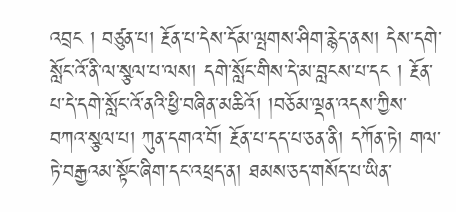འབྲང ། བཙུན་པ། རྔོན་པ་དེས་དོམ་ལྤགས་ཤིག་རྙེད་ནས། དེས་དགེ་སློང་འོ་ནི་ལ་སྩལ་པ་ལས། དགེ་སློང་གིས་དེ་མ་བླངས་པ་དང ། རྔོན་པ་དེ་དགེ་སློང་འོ་ནའི་ཕྱི་བཞིན་མཆིའོ། །བཅོམ་ལྡན་འདས་ཀྱིས་བཀའ་སྩལ་པ། ཀུན་དགའ་བོ། རྔོན་པ་དད་པ་ཅན་ནི། དཀོན་ཏེ། གལ་ཏེ་བརྒྱའམ་སྟོང་ཞིག་དང་འཕྲད་ན། ཐམས་ཅད་གསོད་པ་ཡིན་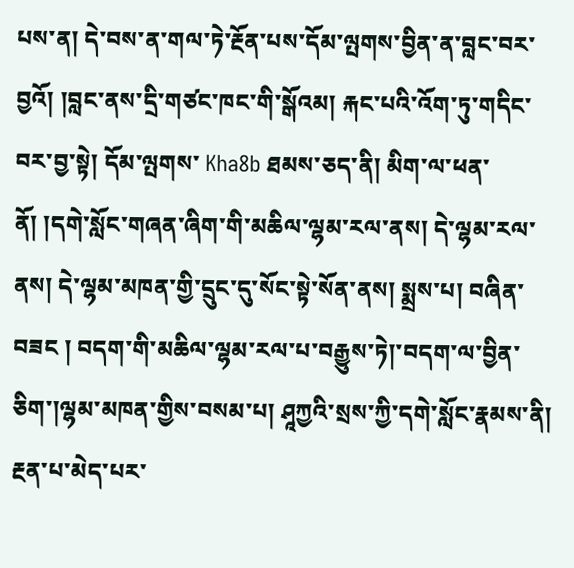པས་ན། དེ་བས་ན་གལ་ཏེ་རྔོན་པས་དོམ་ལྤགས་བྱིན་ན་བླང་བར་བྱའོ། །བླང་ནས་དྲི་གཙང་ཁང་གི་སྒོའམ། རྐང་པའི་འོག་ཏུ་གདིང་བར་བྱ་སྟེ། དོམ་ལྤགས་ Kha8b ཐམས་ཅད་ནི། མིག་ལ་ཕན་ནོ། །དགེ་སློང་གཞན་ཞིག་གི་མཆིལ་ལྷམ་རལ་ནས། དེ་ལྷམ་རལ་ནས། དེ་ལྷམ་མཁན་གྱི་དྲུང་དུ་སོང་སྟེ་སོན་ནས། སྨྲས་པ། བཞིན་བཟང ། བདག་གི་མཆིལ་ལྷམ་རལ་པ་བརྒྱུས་ཏེ།་བདག་ལ་བྱིན་ཅིག་།ལྷམ་མཁན་གྱིས་བསམ་པ། ཤཱཀྱའི་སྲས་ཀྱི་དགེ་སློང་རྣམས་ནི། རྔན་པ་མེད་པར་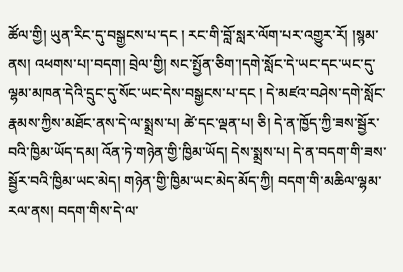ཚོལ་གྱི། ཡུན་རིང་དུ་བསྒྱངས་པ་དང ། རང་གི་བློ་སླར་ལོག་པར་འགྱུར་རོ། །སྙམ་ནས། འཕགས་པ།་བདག། བྲེལ་གྱི། སང་སྤྱོན་ཅིག་།དགེ་སློང་དེ་ཡང་དང་ཡང་དུ་ལྷམ་མཁན་དེའི་དྲུང་དུ་སོང་ཡང་དེས་བསྒྱངས་པ་དང ། དེ་མཛའ་བཤེས་དགེ་སློང་རྣམས་ཀྱིས་མཐོང་ནས་དེ་ལ་སྨྲས་པ། ཚེ་དང་ལྡན་པ། ཅི། དེ་ན་ཁྱོད་ཀྱི་ཟས་སྦྱོར་བའི་ཁྱིམ་ཡོད་དམ། འོན་ཏེ་གཉེན་གྱི་ཁྱིམ་ཡོད། དེས་སྨྲས་པ། དེ་ན་བདག་གི་ཟས་སྦྱོར་བའི་ཁྱིམ་ཡང་མེད། གཉེན་གྱི་ཁྱིམ་ཡང་མེད་མོད་ཀྱི། བདག་གི་མཆིལ་ལྷམ་རལ་ནས། བདག་གིས་དེ་ལ་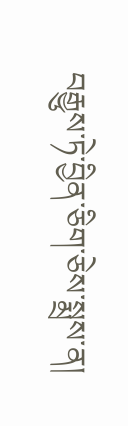བརྒྱུས་ཏེ་བྱིན་ཅིག་ཅེས་སྨྲས་ན།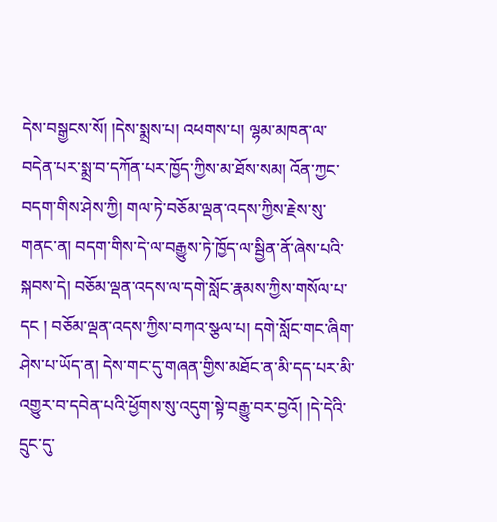དེས་བསྒྱངས་སོ། །དེས་སྨྲས་པ། འཕགས་པ། ལྷམ་མཁན་ལ་བདེན་པར་སྨྲ་བ་དཀོན་པར་ཁྱོད་ཀྱིས་མ་ཐོས་སམ། འོན་ཀྱང་བདག་གིས་ཤེས་ཀྱི། གལ་ཏེ་བཅོམ་ལྡན་འདས་ཀྱིས་རྗེས་སུ་གནང་ན། བདག་གིས་དེ་ལ་བརྒྱུས་ཏེ་ཁྱོད་ལ་སྦྱིན་ནོ་ཞེས་པའི་སྐབས་དེ། བཅོམ་ལྡན་འདས་ལ་དགེ་སློང་རྣམས་ཀྱིས་གསོལ་པ་དང ། བཅོམ་ལྡན་འདས་ཀྱིས་བཀའ་སྩལ་པ། དགེ་སློང་གང་ཞིག་ཤེས་པ་ཡོད་ན། དེས་གང་དུ་གཞན་གྱིས་མཐོང་ན་མི་དད་པར་མི་འགྱུར་བ་དབེན་པའི་ཕྱོགས་སུ་འདུག་སྟེ་བརྒྱུ་བར་བྱའོ། །དེ་དེའི་དྲུང་དུ་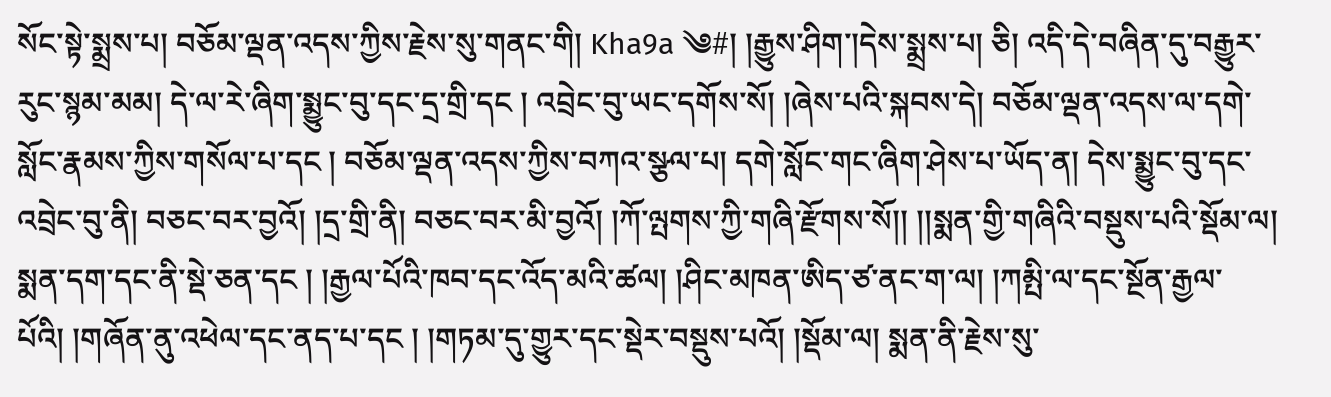སོང་སྟེ་སྨྲས་པ། བཅོམ་ལྡན་འདས་ཀྱིས་རྗེས་སུ་གནང་གི། Kha9a ༄#། །རྒྱུས་ཤིག་།དེས་སྨྲས་པ། ཅི། འདི་དེ་བཞིན་དུ་བརྒྱུར་རུང་སྙམ་མམ། དེ་ལ་རེ་ཞིག་སྨྱུང་བུ་དང་དྲ་གྲི་དང ། འབྲེང་བུ་ཡང་དགོས་སོ། །ཞེས་པའི་སྐབས་དེ། བཅོམ་ལྡན་འདས་ལ་དགེ་སློང་རྣམས་ཀྱིས་གསོལ་པ་དང ། བཅོམ་ལྡན་འདས་ཀྱིས་བཀའ་སྩལ་པ། དགེ་སློང་གང་ཞིག་ཤེས་པ་ཡོད་ན། དེས་སྨྱུང་བུ་དང་འབྲེང་བུ་ནི། བཅང་བར་བྱའོ། །དྲ་གྲི་ནི། བཅང་བར་མི་བྱའོ། །ཀོ་ལྤགས་ཀྱི་གཞི་རྫོགས་སོ།། །།སྨན་གྱི་གཞིའི་བསྡུས་པའི་སྡོམ་ལ། སྨན་དག་དང་ནི་སྡེ་ཅན་དང ། །རྒྱལ་པོའི་ཁབ་དང་འོད་མའི་ཚལ། །ཤིང་མཁན་ཨིད་ཙ་ནང་ག་ལ། །ཀམྤི་ལ་དང་སྔོན་རྒྱལ་པོའི། །གཞོན་ནུ་འཕེལ་དང་ནད་པ་དང ། །གཏམ་དུ་གྱུར་དང་སྡེར་བསྡུས་པའོ། །སྡོམ་ལ། སྨན་ནི་རྗེས་སུ་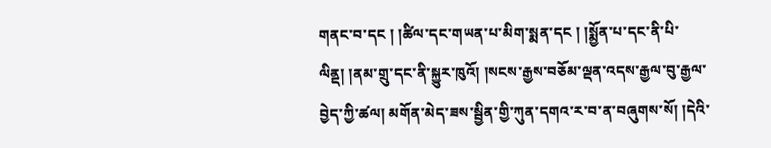གནང་བ་དང ། །ཚིལ་དང་གཡན་པ་མིག་སྨན་དང ། །སྨྱོན་པ་དང་ནི་པི་ལིནྡ། །ནམ་གྲུ་དང་ནི་སྐྱུར་ཁུའོ། །སངས་རྒྱས་བཅོམ་ལྡན་འདས་རྒྱལ་བུ་རྒྱལ་བྱེད་ཀྱི་ཚལ། མགོན་མེད་ཟས་སྦྱིན་གྱི་ཀུན་དགའ་ར་བ་ན་བཞུགས་སོ། །དེའི་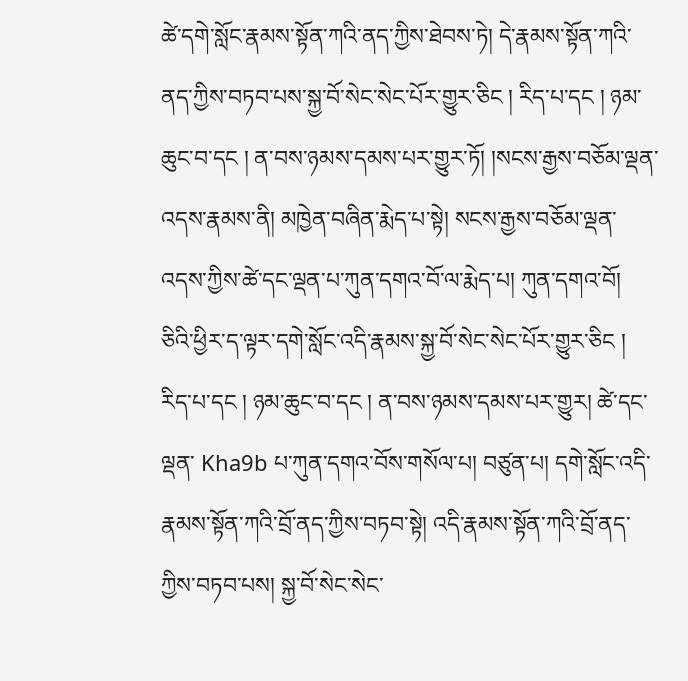ཚེ་དགེ་སློང་རྣམས་སྟོན་ཀའི་ནད་ཀྱིས་ཐེབས་ཏེ། དེ་རྣམས་སྟོན་ཀའི་ནད་ཀྱིས་བཏབ་པས་སྐྱ་བོ་སེང་སེང་པོར་གྱུར་ཅིང ། རིད་པ་དང ། ཉམ་ཆུང་བ་དང ། ན་བས་ཉམས་དམས་པར་གྱུར་ཏོ། །སངས་རྒྱས་བཅོམ་ལྡན་འདས་རྣམས་ནི། མཁྱེན་བཞིན་རྨེད་པ་སྟེ། སངས་རྒྱས་བཅོམ་ལྡན་འདས་ཀྱིས་ཚེ་དང་ལྡན་པ་ཀུན་དགའ་བོ་ལ་རྨེད་པ། ཀུན་དགའ་བོ། ཅིའི་ཕྱིར་ད་ལྟར་དགེ་སློང་འདི་རྣམས་སྐྱ་བོ་སེང་སེང་པོར་གྱུར་ཅིང ། རིད་པ་དང ། ཉམ་ཆུང་བ་དང ། ན་བས་ཉམས་དམས་པར་གྱུར། ཚེ་དང་ལྡན་ Kha9b པ་ཀུན་དགའ་བོས་གསོལ་པ། བཙུན་པ། དགེ་སློང་འདི་རྣམས་སྟོན་ཀའི་བྲོ་ནད་ཀྱིས་བཏབ་སྟེ། འདི་རྣམས་སྟོན་ཀའི་བྲོ་ནད་ཀྱིས་བཏབ་པས། སྐྱ་བོ་སེང་སེང་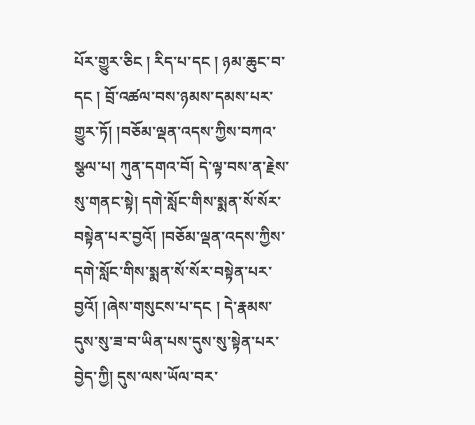པོར་གྱུར་ཅིང ། རིད་པ་དང ། ཉམ་ཆུང་བ་དང ། བྲོ་འཚལ་བས་ཉམས་དམས་པར་གྱུར་ཏོ། །བཅོམ་ལྡན་འདས་ཀྱིས་བཀའ་སྩལ་པ། ཀུན་དགའ་བོ། དེ་ལྟ་བས་ན་རྗེས་སུ་གནང་སྟེ། དགེ་སློང་གིས་སྨན་སོ་སོར་བསྟེན་པར་བྱའོ། །བཅོམ་ལྡན་འདས་ཀྱིས་དགེ་སློང་གིས་སྨན་སོ་སོར་བསྟེན་པར་བྱའོ། །ཞེས་གསུངས་པ་དང ། དེ་རྣམས་དུས་སུ་ཟ་བ་ཡིན་པས་དུས་སུ་སྟེན་པར་བྱེད་ཀྱི། དུས་ལས་ཡོལ་བར་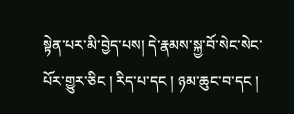སྟེན་པར་མི་བྱེད་པས། དེ་རྣམས་སྐྱ་བོ་སེང་སེང་པོར་གྱུར་ཅིང ། རིད་པ་དང ། ཉམ་ཆུང་བ་དང །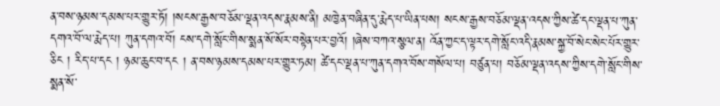ན་བས་ཉམས་དམས་པར་གྱུར་ཏོ། །སངས་རྒྱས་བཅོམ་ལྡན་འདས་རྣམས་ནི། མཁྱེན་བཞིན་དུ་རྨེད་པ་ཡིན་པས། སངས་རྒྱས་བཅོམ་ལྡན་འདས་ཀྱིས་ཚེ་དང་ལྡན་པ་ཀུན་དགའ་བོ་ལ་རྨེད་པ། ཀུན་དགའ་བོ། ངས་དགེ་སློང་གིས་སྨན་སོ་སོར་བསྟེན་པར་བྱའོ། །ཞེས་བཀའ་སྩལ་ན། འོན་ཀྱང་ད་ལྟར་དགེ་སློང་འདི་རྣམས་སྐྱ་བོ་སེང་སེང་པོར་གྱུར་ཅིང ། རིད་པ་དང ། ཉམ་ཆུང་བ་དང ། ན་བས་ཉམས་དམས་པར་གྱུར་ཏམ། ཚེ་དང་ལྡན་པ་ཀུན་དགའ་བོས་གསོལ་པ། བཙུན་པ། བཅོམ་ལྡན་འདས་ཀྱིས་དགེ་སློང་གིས་སྨན་སོ་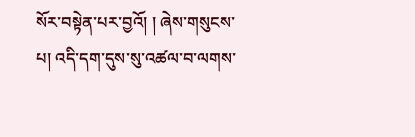སོར་བསྟེན་པར་བྱའོ། ། ཞེས་གསུངས་པ། འདི་དག་དུས་སུ་འཚལ་བ་ལགས་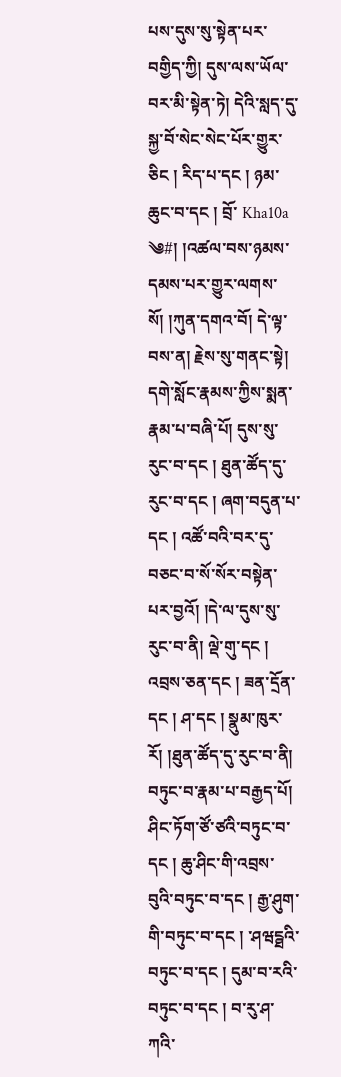པས་དུས་སུ་སྟེན་པར་བགྱིད་ཀྱི། དུས་ལས་ཡོལ་བར་མི་སྟེན་ཏེ། དེའི་སླད་དུ་སྐྱ་བོ་སེང་སེང་པོར་གྱུར་ཅིང ། རིད་པ་དང ། ཉམ་ཆུང་བ་དང ། བྲོ་ Kha10a ༄#། །འཚལ་བས་ཉམས་དམས་པར་གྱུར་ལགས་སོ། །ཀུན་དགའ་བོ། དེ་ལྟ་བས་ན། རྗེས་སུ་གནང་སྟེ། དགེ་སློང་རྣམས་ཀྱིས་སྨན་རྣམ་པ་བཞི་པོ། དུས་སུ་རུང་བ་དང ། ཐུན་ཚོད་དུ་རུང་བ་དང ། ཞག་བདུན་པ་དང ། འཚོ་བའི་བར་དུ་བཅང་བ་སོ་སོར་བསྟེན་པར་བྱའོ། །དེ་ལ་དུས་སུ་རུང་བ་ནི། ལྡེ་གུ་དང ། འབྲས་ཅན་དང ། ཟན་དྲོན་དང ། ཤ་དང ། སྣུམ་ཁུར་རོ། །ཐུན་ཚོད་དུ་རུང་བ་ནི། བཏུང་བ་རྣམ་པ་བརྒྱད་པོ། ཤིང་ཏོག་ཙོ་ཙའི་བཏུང་བ་དང ། ཆུ་ཤིང་གི་འབྲས་བུའི་བཏུང་བ་དང ། རྒྱ་ཤུག་གི་བཏུང་བ་དང ། ་ཤཝངྠའི་བཏུང་བ་དང ། དུམ་བ་རའི་བཏུང་བ་དང ། བ་རུ་ཤ་ཀའི་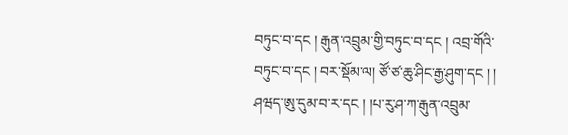བཏུང་བ་དང ། རྒུན་འབྲུམ་གྱི་བཏུང་བ་དང ། འབྲ་གོའི་བཏུང་བ་དང ། བར་སྡོམ་ལ། ཙོ་ཙ་ཆུ་ཤིང་རྒྱ་ཤུག་དང ། ། ཤཝད་ཨུ་དུམ་བ་ར་དང ། །པ་རུ་ཤ་ཀ་རྒུན་འབྲུམ་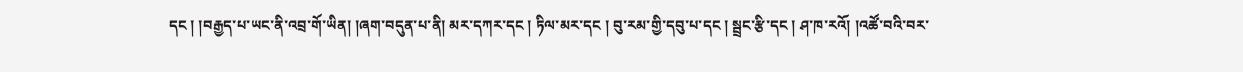དང ། །བརྒྱད་པ་ཡང་ནི་འབྲ་གོ་ཡིན། །ཞག་བདུན་པ་ནི། མར་དཀར་དང ། ཏིལ་མར་དང ། བུ་རམ་གྱི་དབུ་པ་དང ། སྦྲང་རྩི་དང ། ཤ་ཁ་རའོ། །འཚོ་བའི་བར་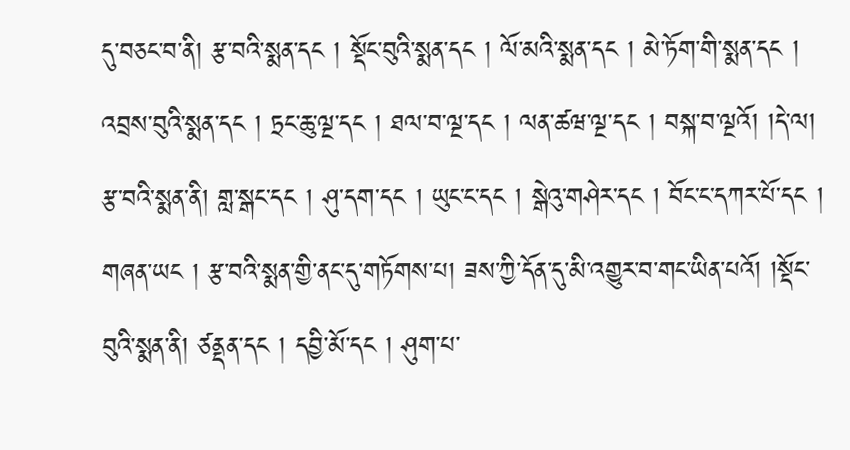དུ་བཅང་བ་ནི། རྩ་བའི་སྨན་དང ། སྡོང་བུའི་སྨན་དང ། ལོ་མའི་སྨན་དང ། མེ་ཏོག་གི་སྨན་དང ། འབྲས་བུའི་སྨན་དང ། ཏྲང་ཆུ་ལྔ་དང ། ཐལ་བ་ལྔ་དང ། ལན་ཚཝ་ལྔ་དང ། བསྐ་བ་ལྔའོ། །དེ་ལ། རྩ་བའི་སྨན་ནི། གླ་སྒང་དང ། ཤུ་དག་དང ། ཡུང་ང་དང ། སྒེའུ་གཤེར་དང ། བོང་ང་དཀར་པོ་དང ། གཞན་ཡང ། རྩ་བའི་སྨན་གྱི་ནང་དུ་གཏོགས་པ། ཟས་ཀྱི་དོན་དུ་མི་འགྱུར་བ་གང་ཡིན་པའོ། །སྡོང་བུའི་སྨན་ནི། ཙནྡན་དང ། དབྱི་མོ་དང ། ཤུག་པ་